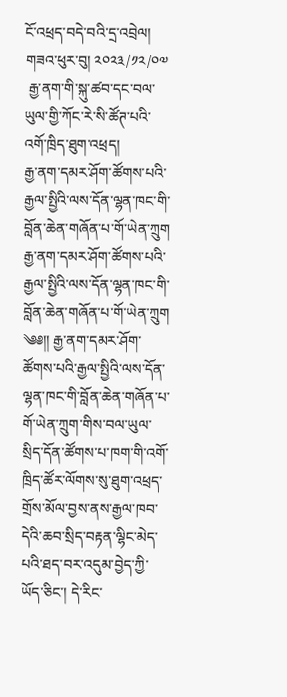ངོ་འཕྲད་བདེ་བའི་དྲ་འབྲེལ།
གཟའ་ཕུར་བུ། ༢༠༢༣/༡༢/༠༧
 རྒྱ་ནག་གི་སྐུ་ཚབ་དང་བལ་ཡུལ་གྱི་ཀོང་རེ་སི་ཚོཊ་པའི་འགོ་ཁྲིད་ཐུག་འཕྲད།
རྒྱ་ནག་དམར་ཤོག་ཚོགས་པའི་རྒྱལ་སྤྱིའི་ལས་དོན་ལྷན་ཁང་གི་བློན་ཆེན་གཞོན་པ་གོ་ཡེན་ཀྲུག
རྒྱ་ནག་དམར་ཤོག་ཚོགས་པའི་རྒྱལ་སྤྱིའི་ལས་དོན་ལྷན་ཁང་གི་བློན་ཆེན་གཞོན་པ་གོ་ཡེན་ཀྲུག
༄༅།། རྒྱ་ནག་དམར་ཤོག་ཚོགས་པའི་རྒྱལ་སྤྱིའི་ལས་དོན་ལྷན་ཁང་གི་བློན་ཆེན་གཞོན་པ་གོ་ཡེན་ཀྲུག་གིས་བལ་ཡུལ་སྲིད་དོན་ཚོགས་པ་ཁག་གི་འགོ་ཁྲིད་ཚོར་ལོགས་སུ་ཐུག་འཕྲད་གྲོས་མོལ་བྱས་ནས་རྒྱལ་ཁབ་དེའི་ཆབ་སྲིད་བརྟན་ལྷིང་མེད་པའི་ཐད་བར་འདུམ་བྱེད་ཀྱི་ཡོད་ཅིང་། དེ་རིང་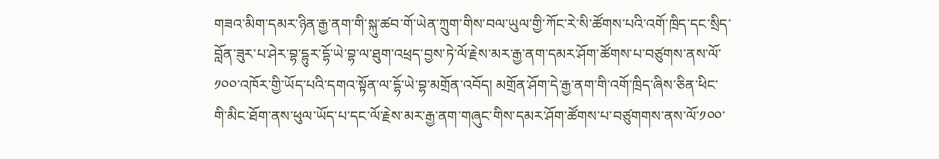གཟའ་མིག་དམར་ཉིན་རྒྱ་ནག་གི་སྐུ་ཚབ་གོ་ཡེན་ཀྲུག་གིས་བལ་ཡུལ་གྱི་ཀོང་རེ་སི་ཚོགས་པའི་འགོ་ཁྲིད་དང་སྲིད་བློན་ཟུར་པ་ཤེར་བྷ་དྷུར་དྷོ་ཡེ་བྷ་ལ་ཐུག་འཕྲད་བྱས་ཏེ་ལོ་རྗེས་མར་རྒྱ་ནག་དམར་ཤོག་ཚོགས་པ་བཙུགས་ནས་ལོ་༡༠༠་འཁོར་གྱི་ཡོད་པའི་དགའ་སྟོན་ལ་དྷོ་ཡེ་བྷ་མགྲོན་འབོད། མགྲོན་ཤོག་དེ་རྒྱ་ནག་གི་འགོ་ཁྲིད་ཞིས་ཅིན་ཕིང་གི་མིང་ཐོག་ནས་ཕུལ་ཡོད་པ་དང་ལོ་རྗེས་མར་རྒྱ་ནག་གཞུང་གིས་དམར་ཤོག་ཚོགས་པ་བཙུགགས་ནས་ལོ་༡༠༠་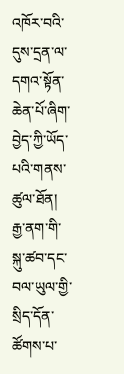འཁོར་བའི་དུས་དྲན་ལ་དགའ་སྟོན་ཆེན་པོ་ཞིག་བྱེད་ཀྱི་ཡོད་པའི་གནས་ཚུལ་ཐོན། རྒྱ་ནག་གི་སྐུ་ཚབ་དང་བལ་ཡུལ་གྱི་སྲིད་དོན་ཚོགས་པ་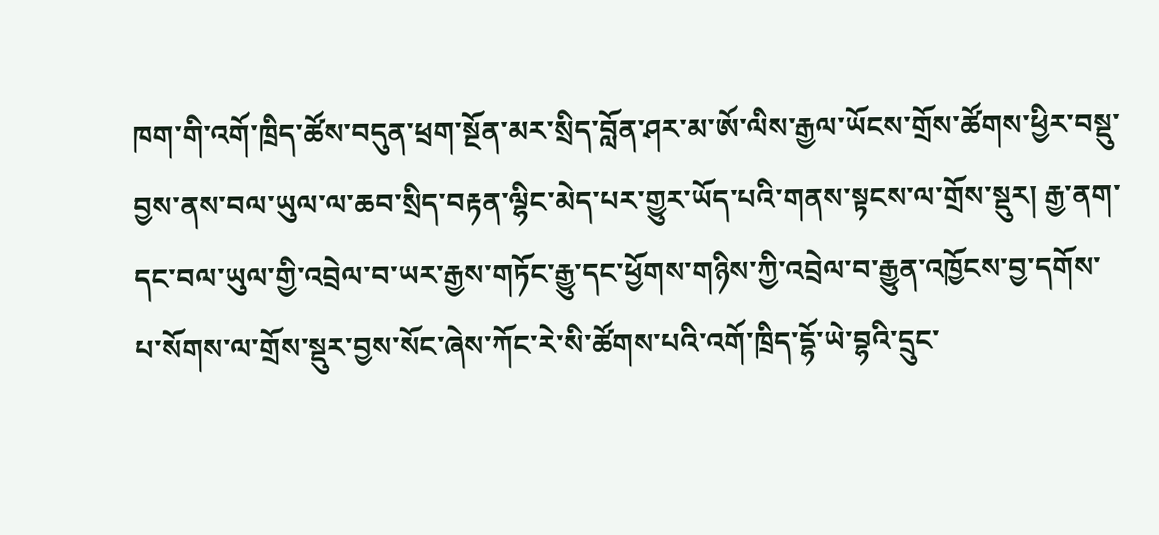ཁག་གི་འགོ་ཁྲིད་ཚོས་བདུན་ཕྲག་སྔོན་མར་སྲིད་བློན་ཤར་མ་ཨོ་ལིས་རྒྱལ་ཡོངས་གྲོས་ཚོགས་ཕྱིར་བསྡུ་བྱས་ནས་བལ་ཡུལ་ལ་ཆབ་སྲིད་བརྟན་ལྷིང་མེད་པར་གྱུར་ཡོད་པའི་གནས་སྟངས་ལ་གྲོས་སྡུར། རྒྱ་ནག་དང་བལ་ཡུལ་གྱི་འབྲེལ་བ་ཡར་རྒྱས་གཏོང་རྒྱུ་དང་ཕྱོགས་གཉིས་ཀྱི་འབྲེལ་བ་རྒྱུན་འཁྱོངས་བྱ་དགོས་པ་སོགས་ལ་གྲོས་སྡུར་བྱས་སོང་ཞེས་ཀོང་རེ་སི་ཚོགས་པའི་འགོ་ཁྲིད་དྷོ་ཡེ་བྷའི་དྲུང་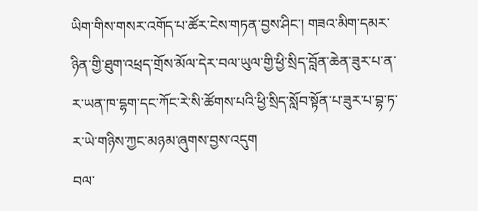ཡིག་གིས་གསར་འགོད་པ་ཚོར་ངེས་གཏན་བྱས་ཤིང་། གཟའ་མིག་དམར་ཉིན་གྱི་ཐུག་འཕྲད་གྲོས་མོལ་དེར་བལ་ཡུལ་གྱི་ཕྱི་སྲིད་བློན་ཆེན་ཟུར་པ་ན་ར་ཡན་ཁ་དྷག་དང་ཀོང་རེ་སི་ཚོགས་པའི་ཕྱི་སྲིད་སློབ་སྟོན་པ་ཟུར་པ་བྷ་ཏ་ར་ཡེ་གཉིས་ཀྱང་མཉམ་ཞུགས་བྱས་འདུག
བལ་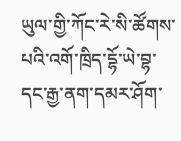ཡུལ་གྱི་ཀོང་རེ་སི་ཚོགས་པའི་འགོ་ཁྲིད་དྷོ་ཡེ་བྷ་དང་རྒྱ་ནག་དམར་ཤོག་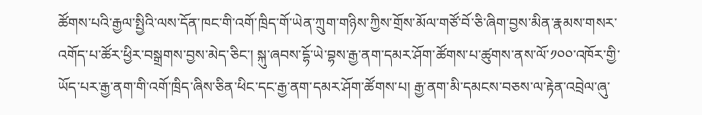ཚོགས་པའི་རྒྱལ་སྤྱིའི་ལས་དོན་ཁང་གི་འགོ་ཁྲིད་གོ་ཡེན་ཀྲུག་གཉིས་ཀྱིས་གྲོས་མོལ་གཙོ་བོ་ཅི་ཞིག་བྱས་མིན་རྣམས་གསར་འགོད་པ་ཚོར་ཕྱིར་བསྒྲགས་བྱས་མེད་ཅིང་། སྐུ་ཞབས་དྷོ་ཡེ་བྷས་རྒྱ་ནག་དམར་ཤོག་ཚོགས་པ་ཚུགས་ནས་ལོ་༡༠༠་འཁོར་གྱི་ཡོད་པར་རྒྱ་ནག་གི་འགོ་ཁྲིད་ཞིས་ཅིན་ཕིང་དང་རྒྱ་ནག་དམར་ཤོག་ཚོགས་པ། རྒྱ་ནག་མི་དམངས་བཅས་ལ་རྟེན་འབྲེལ་ཞུ་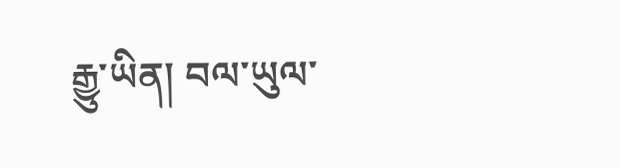རྒྱུ་ཡིན། བལ་ཡུལ་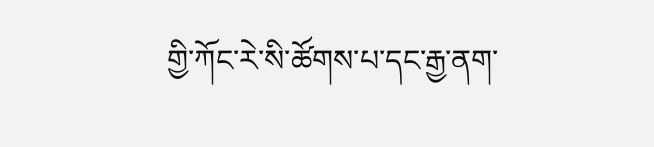གྱི་ཀོང་རེ་སི་ཚོགས་པ་དང་རྒྱ་ནག་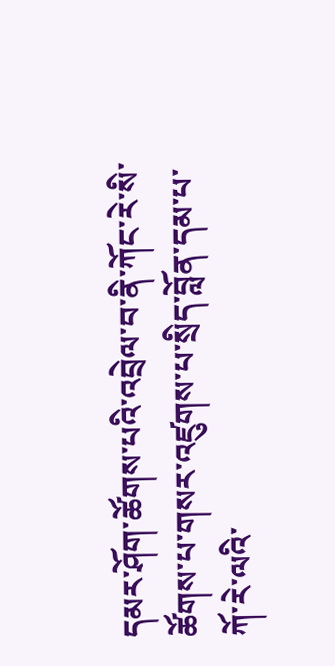དམར་ཤོག་ཚོགས་པའི་འབྲེལ་བ་ནི་ཀོང་རེ་སི་ཚོགས་པ་གསར་འཛུགས་པ་སྲིད་བློན་དམ་པ་ཀོ་རེ་ལའི་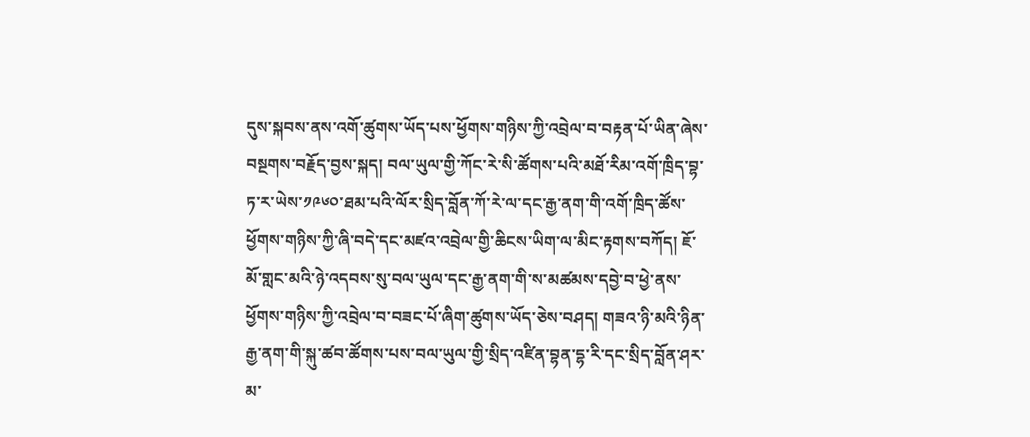དུས་སྐབས་ནས་འགོ་ཚུགས་ཡོད་པས་ཕྱོགས་གཉིས་ཀྱི་འབྲེལ་བ་བརྟན་པོ་ཡིན་ཞེས་བསྔགས་བརྗོད་བྱས་སྐད། བལ་ཡུལ་གྱི་ཀོང་རེ་སི་ཚོགས་པའི་མཐོ་རིམ་འགོ་ཁྲིད་བྷ་ཏ་ར་ཡེས་༡༩༦༠་ཐམ་པའི་ལོར་སྲིད་བློན་ཀོ་རེ་ལ་དང་རྒྱ་ནག་གི་འགོ་ཁྲིད་ཚོས་ཕྱོགས་གཉིས་ཀྱི་ཞི་བདེ་དང་མཛའ་འབྲེལ་གྱི་ཆིངས་ཡིག་ལ་མིང་རྟགས་བཀོད། ཇོ་མོ་གླང་མའི་ཉེ་འདབས་སུ་བལ་ཡུལ་དང་རྒྱ་ནག་གི་ས་མཚམས་དབྱེ་བ་ཕྱེ་ནས་ཕྱོགས་གཉིས་ཀྱི་འབྲེལ་བ་བཟང་པོ་ཞིག་ཚུགས་ཡོད་ཅེས་བཤད། གཟའ་ཉི་མའི་ཉིན་རྒྱ་ནག་གི་སྐུ་ཚབ་ཚོགས་པས་བལ་ཡུལ་གྱི་སྲིད་འཛིན་བྷན་དྷ་རི་དང་སྲིད་བློན་ཤར་མ་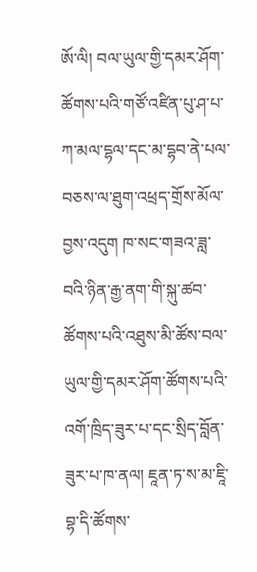ཨོ་ལི། བལ་ཡུལ་གྱི་དམར་ཤོག་ཚོགས་པའི་གཙོ་འཛིན་པུ་ཤ་པ་ཀ་མལ་དྷལ་དང་མ་དྷབ་ནེ་པལ་བཅས་ལ་ཐུག་འཕྲད་གྲོས་མོལ་བྱས་འདུག ཁ་སང་གཟའ་ཟླ་བའི་ཉིན་རྒྱ་ནག་གི་སྐུ་ཚབ་ཚོགས་པའི་འཐུས་མི་ཚོས་བལ་ཡུལ་གྱི་དམར་ཤོག་ཚོགས་པའི་འགོ་ཁྲིད་ཟུར་པ་དང་སྲིད་བློན་ཟུར་པ་ཁ་ནལ། ཇཱན་ཏ་ས་མ་ཇཱི་བྷ་དི་ཚོགས་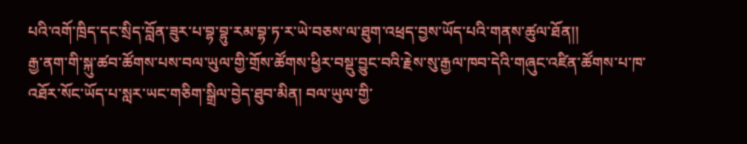པའི་འགོ་ཁྲིད་དང་སྲིད་བློན་ཟུར་པ་བྷ་བྷུ་རམ་བྷ་ཏ་ར་ཡེ་བཅས་ལ་ཐུག་འཕྲད་བྱས་ཡོད་པའི་གནས་ཚུལ་ཐོན།།
རྒྱ་ནག་གི་སྐུ་ཚབ་ཚོགས་པས་བལ་ཡུལ་གྱི་གྲོས་ཚོགས་ཕྱིར་བསྡུ་བྱུང་བའི་རྗེས་སུ་རྒྱལ་ཁབ་དེའི་གཞུང་འཛིན་ཚོགས་པ་ཁ་འཐོར་སོང་ཡོད་པ་སླར་ཡང་གཅིག་སྒྲིལ་བྱེད་ཐུབ་མིན། བལ་ཡུལ་གྱི་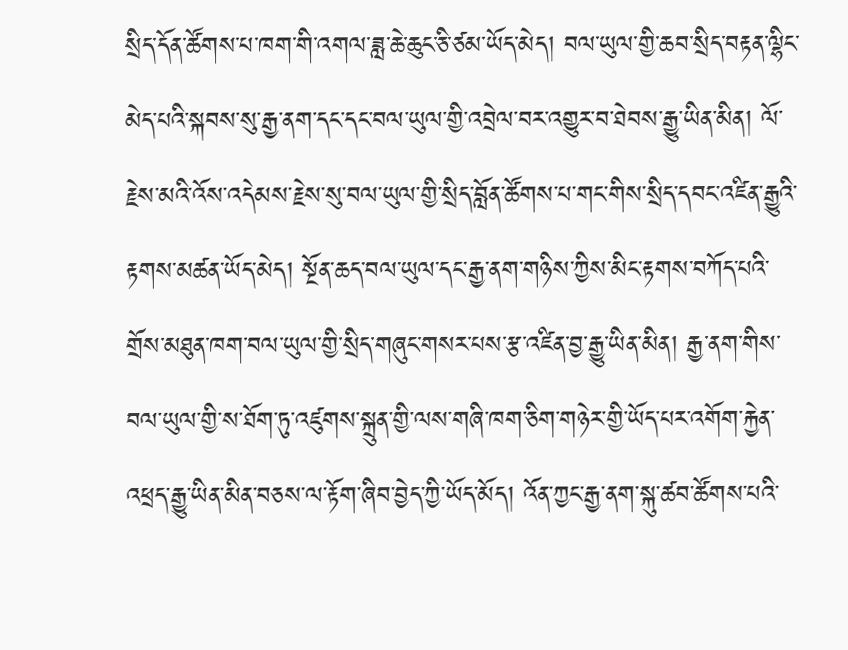སྲིད་དོན་ཚོགས་པ་ཁག་གི་འགལ་ཟླ་ཆེ་ཆུང་ཅི་ཙམ་ཡོད་མེད། བལ་ཡུལ་གྱི་ཆབ་སྲིད་བརྟན་ལྷིང་མེད་པའི་སྐབས་སུ་རྒྱ་ནག་དང་དང་བལ་ཡུལ་གྱི་འབྲེལ་བར་འགྱུར་བ་ཐེབས་རྒྱུ་ཡིན་མིན། ལོ་རྗེས་མའི་འོས་འདེམས་རྗེས་སུ་བལ་ཡུལ་གྱི་སྲིད་བློན་ཚོགས་པ་གང་གིས་སྲིད་དབང་འཛིན་རྒྱུའི་རྟགས་མཚན་ཡོད་མེད། སྔོན་ཆད་བལ་ཡུལ་དང་རྒྱ་ནག་གཉིས་ཀྱིས་མིང་རྟགས་བཀོད་པའི་གྲོས་མཐུན་ཁག་བལ་ཡུལ་གྱི་སྲིད་གཞུང་གསར་པས་རྩ་འཛིན་བྱ་རྒྱུ་ཡིན་མིན། རྒྱ་ནག་གིས་བལ་ཡུལ་གྱི་ས་ཐོག་ཏུ་འཛུགས་སྐྲུན་གྱི་ལས་གཞི་ཁག་ཅིག་གཉེར་གྱི་ཡོད་པར་འགོག་རྐྱེན་འཕྲད་རྒྱུ་ཡིན་མིན་བཅས་ལ་རྟོག་ཞིབ་བྱེད་ཀྱི་ཡོད་མོད། འོན་ཀྱང་རྒྱ་ནག་སྐུ་ཚབ་ཚོགས་པའི་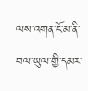ལས་འགན་ངོ་མ་ནི་བལ་ཡུལ་གྱི་དམར་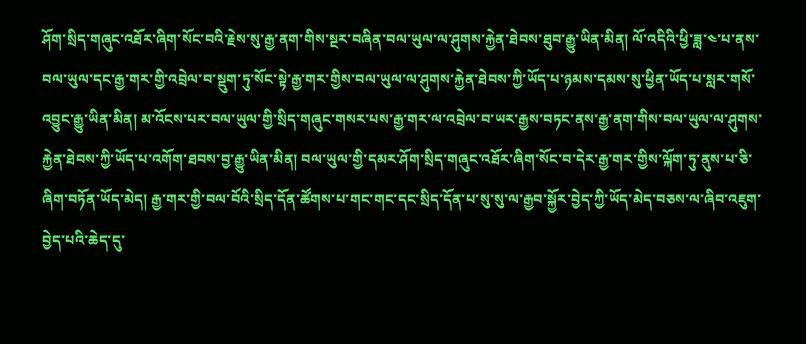ཤོག་སྲིད་གཞུང་འཐོར་ཞིག་སོང་བའི་རྗེས་སུ་རྒྱ་ནག་གིས་སྔར་བཞིན་བལ་ཡུལ་ལ་ཤུགས་རྐྱེན་ཐེབས་ཐུབ་རྒྱུ་ཡིན་མིན། ལོ་འདིའི་ཕྱི་ཟླ་༤་པ་ནས་བལ་ཡུལ་དང་རྒྱ་གར་གྱི་འབྲེལ་བ་སྡུག་ཏུ་སོང་སྟེ་རྒྱ་གར་གྱིས་བལ་ཡུལ་ལ་ཤུགས་རྐྱེན་ཐེབས་ཀྱི་ཡོད་པ་ཉམས་དམས་སུ་ཕྱིན་ཡོད་པ་སླར་གསོ་འབྱུང་རྒྱུ་ཡིན་མིན། མ་འོངས་པར་བལ་ཡུལ་གྱི་སྲིད་གཞུང་གསར་པས་རྒྱ་གར་ལ་འབྲེལ་བ་ཡར་རྒྱས་བཏང་ནས་རྒྱ་ནག་གིས་བལ་ཡུལ་ལ་ཤུགས་རྐྱེན་ཐེབས་ཀྱི་ཡོད་པ་འགོག་ཐབས་བྱ་རྒྱུ་ཡིན་མིན། བལ་ཡུལ་གྱི་དམར་ཤོག་སྲིད་གཞུང་འཐོར་ཞིག་སོང་བ་དེར་རྒྱ་གར་གྱིས་ལྐོག་ཏུ་ནུས་པ་ཅི་ཞིག་བཏོན་ཡོད་མེད། རྒྱ་གར་གྱི་བལ་བོའི་སྲིད་དོན་ཚོགས་པ་གང་གང་དང་སྲིད་དོན་པ་སུ་སུ་ལ་རྒྱབ་སྐྱོར་བྱེད་ཀྱི་ཡོད་མེད་བཅས་ལ་ཞིབ་འཇུག་བྱེད་པའི་ཆེད་དུ་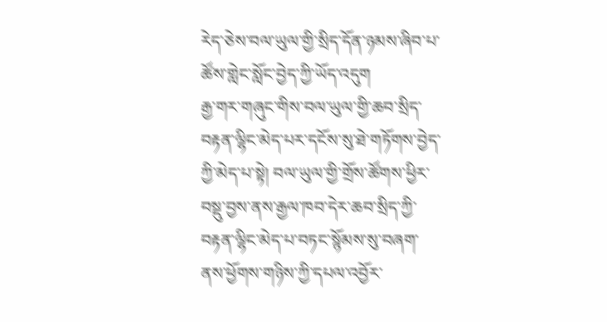རེད་ཅེས་བལ་ཡུལ་གྱི་སྲིད་དོན་ཉམས་ཞིབ་པ་ཚོས་གླེང་སློང་བྱེད་ཀྱི་ཡོད་འདུག
རྒྱ་གར་གཞུང་གིས་བལ་ཡུལ་གྱི་ཆབ་སྲིད་བརྟན་ལྷིང་མེད་པར་དངོས་སུ་ཐེ་གཏོགས་བྱེད་ཀྱི་མེད་པ་སྟེ། བལ་ཡུལ་གྱི་གྲོས་ཚོགས་ཕྱིར་བསྡུ་བྱས་ནས་རྒྱལ་ཁབ་དེར་ཆབ་སྲིད་ཀྱི་བརྟན་ལྷིང་མེད་པ་བཏང་སྙོམས་སུ་བཞག་ནས་ཕྱོགས་གཉིས་ཀྱི་དཔལ་འབྱོར་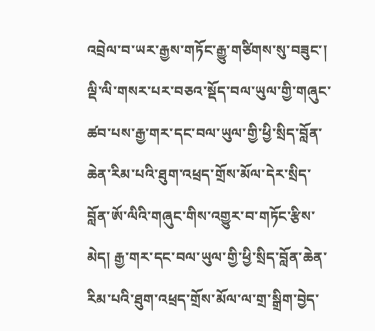འབྲེལ་བ་ཡར་རྒྱས་གཏོང་རྒྱུ་གཙིགས་སུ་བཟུང་། ལྡི་ལི་གསར་པར་བཅའ་སྡོད་བལ་ཡུལ་གྱི་གཞུང་ཚབ་པས་རྒྱ་གར་དང་བལ་ཡུལ་གྱི་ཕྱི་སྲིད་བློན་ཆེན་རིམ་པའི་ཐུག་འཕྲད་གྲོས་མོལ་དེར་སྲིད་བློན་ཨོ་ལིའི་གཞུང་གིས་འགྱུར་བ་གཏོང་རྩིས་མེད། རྒྱ་གར་དང་བལ་ཡུལ་གྱི་ཕྱི་སྲིད་བློན་ཆེན་རིམ་པའི་ཐུག་འཕྲད་གྲོས་མོལ་ལ་གྲ་སྒྲིག་བྱེད་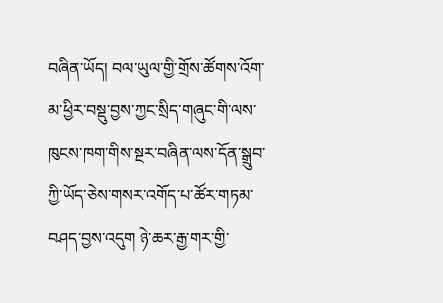བཞིན་ཡོད། བལ་ཡུལ་གྱི་གྲོས་ཚོགས་འོག་མ་ཕྱིར་བསྡུ་བྱས་ཀྱང་སྲིད་གཞུང་གི་ལས་ཁུངས་ཁག་གིས་སྔར་བཞིན་ལས་དོན་སྒྲུབ་ཀྱི་ཡོད་ཅེས་གསར་འགོད་པ་ཚོར་གཏམ་བཤད་བྱས་འདུག ཉེ་ཆར་རྒྱ་གར་གྱི་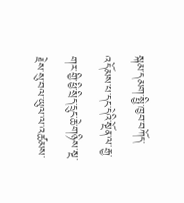སྐམ་དམག་སྤྱི་ཁྱབ་བཀོད་འདོམས་པ་དང་དེའི་སྔོན་ལ་རྒྱ་གར་གྱི་ཕྱི་སྲིད་དྲུང་ཆེ་གཉིས་སྔ་རྗེས་སུ་བལ་ཡུལ་ལ་འཚམས་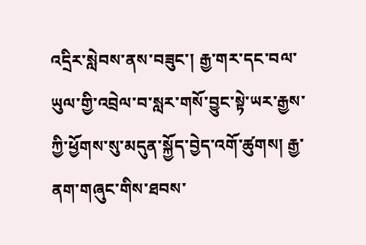འདྲིར་སླེབས་ནས་བཟུང་། རྒྱ་གར་དང་བལ་ཡུལ་གྱི་འབྲེལ་བ་སླར་གསོ་བྱུང་སྟེ་ཡར་རྒྱས་ཀྱི་ཕྱོགས་སུ་མདུན་སྐྱོད་བྱེད་འགོ་ཚུགས། རྒྱ་ནག་གཞུང་གིས་ཐབས་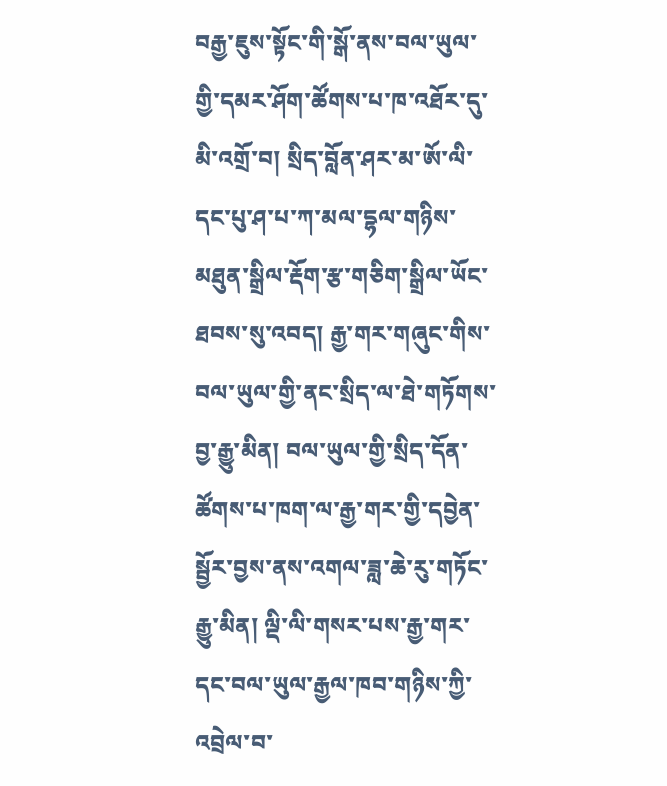བརྒྱ་ཇུས་སྟོང་གི་སྒོ་ནས་བལ་ཡུལ་གྱི་དམར་ཤོག་ཚོགས་པ་ཁ་འཐོར་དུ་མི་འགྲོ་བ། སྲིད་བློན་ཤར་མ་ཨོ་ལི་དང་པུ་ཤ་པ་ཀ་མལ་དྷལ་གཉིས་མཐུན་སྒྲིལ་རྡོག་རྩ་གཅིག་སྒྲིལ་ཡོང་ཐབས་སུ་འབད། རྒྱ་གར་གཞུང་གིས་བལ་ཡུལ་གྱི་ནང་སྲིད་ལ་ཐེ་གཏོགས་བྱ་རྒྱུ་མིན། བལ་ཡུལ་གྱི་སྲིད་དོན་ཚོགས་པ་ཁག་ལ་རྒྱ་གར་གྱི་དབྱེན་སྦྱོར་བྱས་ནས་འགལ་ཟླ་ཆེ་རུ་གཏོང་རྒྱུ་མིན། ལྡི་ལི་གསར་པས་རྒྱ་གར་དང་བལ་ཡུལ་རྒྱལ་ཁབ་གཉིས་ཀྱི་འབྲེལ་བ་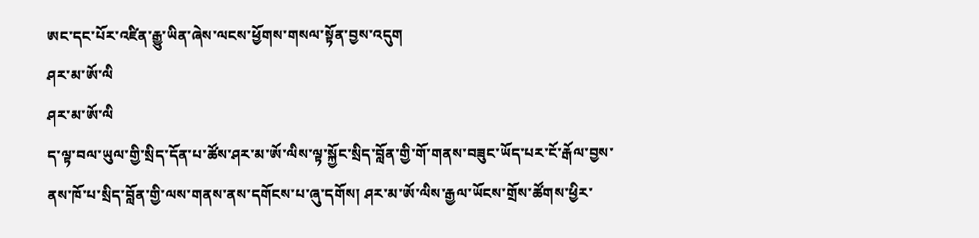ཨང་དང་པོར་འཛིན་རྒྱུ་ཡིན་ཞེས་ལངས་ཕྱོགས་གསལ་སྟོན་བྱས་འདུག
ཤར་མ་ཨོ་ལི
ཤར་མ་ཨོ་ལི
ད་ལྟ་བལ་ཡུལ་གྱི་སྲིད་དོན་པ་ཚོས་ཤར་མ་ཨོ་ལིས་ལྟ་སྐྱོང་སྲིད་བློན་གྱི་གོ་གནས་བཟུང་ཡོད་པར་ངོ་རྒོལ་བྱས་ནས་ཁོ་པ་སྲིད་བློན་གྱི་ལས་གནས་ནས་དགོངས་པ་ཞུ་དགོས། ཤར་མ་ཨོ་ལིས་རྒྱལ་ཡོངས་གྲོས་ཚོགས་ཕྱིར་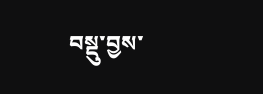བསྡུ་བྱས་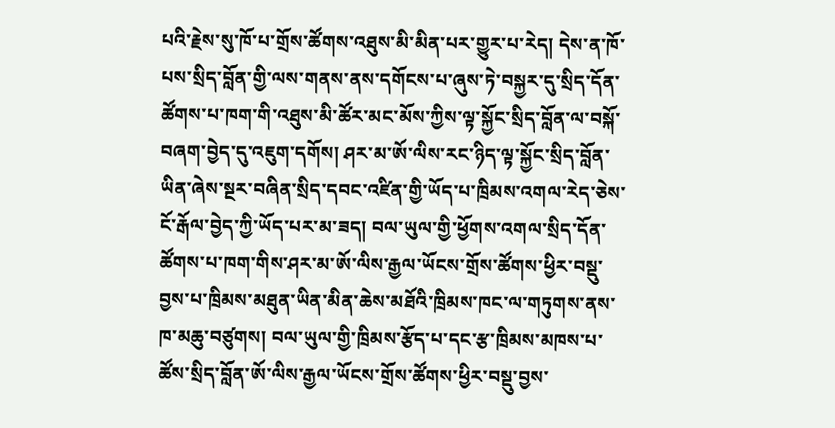པའི་རྗེས་སུ་ཁོ་པ་གྲོས་ཚོགས་འཐུས་མི་མིན་པར་གྱུར་པ་རེད། དེས་ན་ཁོ་པས་སྲིད་བློན་གྱི་ལས་གནས་ནས་དགོངས་པ་ཞུས་ཏེ་བསྐྱར་དུ་སྲིད་དོན་ཚོགས་པ་ཁག་གི་འཐུས་མི་ཚོར་མང་མོས་ཀྱིས་ལྟ་སྐྱོང་སྲིད་བློན་ལ་བསྐོ་བཞག་བྱེད་དུ་འཇུག་དགོས། ཤར་མ་ཨོ་ལིས་རང་ཉིད་ལྟ་སྐྱོང་སྲིད་བློན་ཡིན་ཞེས་སྔར་བཞིན་སྲིད་དབང་འཛིན་གྱི་ཡོད་པ་ཁྲིམས་འགལ་རེད་ཅེས་ངོ་རྒོལ་བྱེད་ཀྱི་ཡོད་པར་མ་ཟད། བལ་ཡུལ་གྱི་ཕྱོགས་འགལ་སྲིད་དོན་ཚོགས་པ་ཁག་གིས་ཤར་མ་ཨོ་ལིས་རྒྱལ་ཡོངས་གྲོས་ཚོགས་ཕྱིར་བསྡུ་བྱས་པ་ཁྲིམས་མཐུན་ཡིན་མིན་ཆེས་མཐོའི་ཁྲིམས་ཁང་ལ་གཏུགས་ནས་ཁ་མཆུ་བཙུགས། བལ་ཡུལ་གྱི་ཁྲིམས་རྩོད་པ་དང་རྩ་ཁྲིམས་མཁས་པ་ཚོས་སྲིད་བློན་ཨོ་ལིས་རྒྱལ་ཡོངས་གྲོས་ཚོགས་ཕྱིར་བསྡུ་བྱས་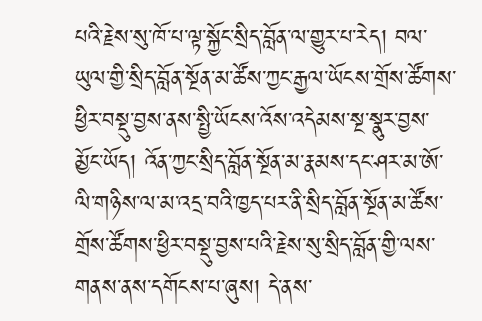པའི་རྗེས་སུ་ཁོ་པ་ལྟ་སྐྱོང་སྲིད་བློན་ལ་གྱུར་པ་རེད། བལ་ཡུལ་གྱི་སྲིད་བློན་སྔོན་མ་ཚོས་ཀྱང་རྒྱལ་ཡོངས་གྲོས་ཚོགས་ཕྱིར་བསྡུ་བྱས་ནས་སྤྱི་ཡོངས་འོས་འདེམས་སྔ་སྣུར་བྱས་མྱོང་ཡོད། འོན་ཀྱང་སྲིད་བློན་སྔོན་མ་རྣམས་དང་ཤར་མ་ཨོ་ལི་གཉིས་ལ་མ་འདྲ་བའི་ཁྱད་པར་ནི་སྲིད་བློན་སྔོན་མ་ཚོས་གྲོས་ཚོགས་ཕྱིར་བསྡུ་བྱས་པའི་རྗེས་སུ་སྲིད་བློན་གྱི་ལས་གནས་ནས་དགོངས་པ་ཞུས། དེ་ནས་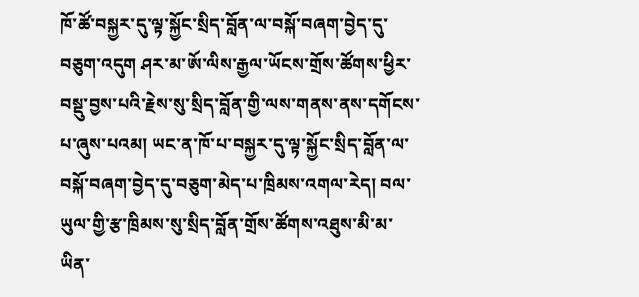ཁོ་ཚོ་བསྐྱར་དུ་ལྟ་སྐྱོང་སྲིད་བློན་ལ་བསྐོ་བཞག་བྱེད་དུ་བཅུག་འདུག ཤར་མ་ཨོ་ལིས་རྒྱལ་ཡོངས་གྲོས་ཚོགས་ཕྱིར་བསྡུ་བྱས་པའི་རྗེས་སུ་སྲིད་བློན་གྱི་ལས་གནས་ནས་དགོངས་པ་ཞུས་པའམ། ཡང་ན་ཁོ་པ་བསྐྱར་དུ་ལྟ་སྐྱོང་སྲིད་བློན་ལ་བསྐོ་བཞག་བྱེད་དུ་བཅུག་མེད་པ་ཁྲིམས་འགལ་རེད། བལ་ཡུལ་གྱི་རྩ་ཁྲིམས་སུ་སྲིད་བློན་གྲོས་ཚོགས་འཐུས་མི་མ་ཡིན་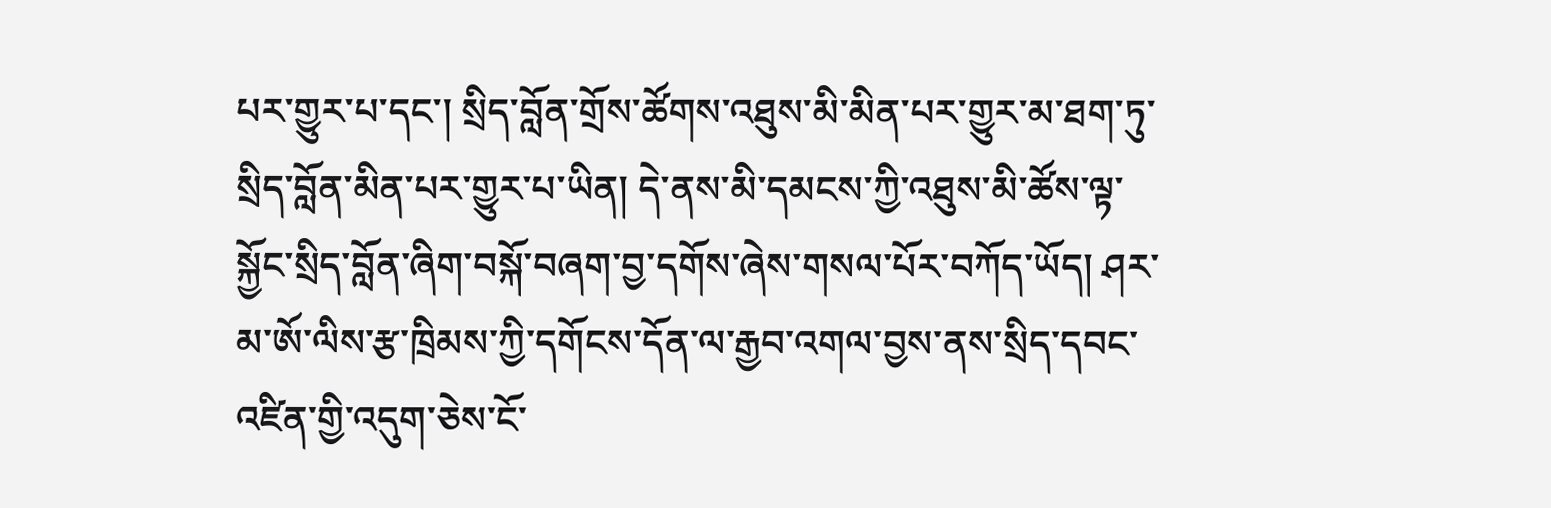པར་གྱུར་པ་དང་། སྲིད་བློན་གྲོས་ཚོགས་འཐུས་མི་མིན་པར་གྱུར་མ་ཐག་ཏུ་སྲིད་བློན་མིན་པར་གྱུར་པ་ཡིན། དེ་ནས་མི་དམངས་ཀྱི་འཐུས་མི་ཚོས་ལྟ་སྐྱོང་སྲིད་བློན་ཞིག་བསྐོ་བཞག་བྱ་དགོས་ཞེས་གསལ་པོར་བཀོད་ཡོད། ཤར་མ་ཨོ་ལིས་རྩ་ཁྲིམས་ཀྱི་དགོངས་དོན་ལ་རྒྱབ་འགལ་བྱས་ནས་སྲིད་དབང་འཛིན་གྱི་འདུག་ཅེས་ངོ་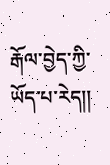རྒོལ་བྱེད་ཀྱི་ཡོད་པ་རེད།།